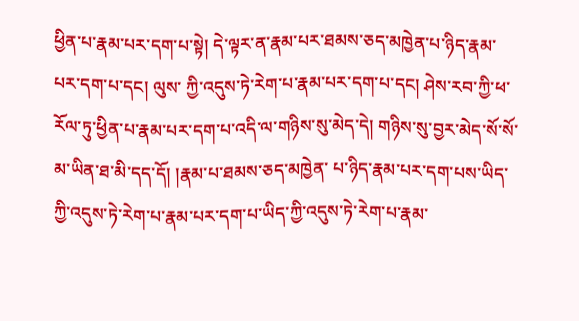ཕྱིན་པ་རྣམ་པར་དག་པ་སྟེ། དེ་ལྟར་ན་རྣམ་པར་ཐམས་ཅད་མཁྱེན་པ་ཉིད་རྣམ་པར་དག་པ་དང། ལུས་ ཀྱི་འདུས་ཏེ་རེག་པ་རྣམ་པར་དག་པ་དང། ཤེས་རབ་ཀྱི་ཕ་རོལ་ཏུ་ཕྱིན་པ་རྣམ་པར་དག་པ་འདི་ལ་གཉིས་སུ་མེད་དེ། གཉིས་སུ་བྱར་མེད་སོ་སོ་མ་ཡིན་ཐ་མི་དད་དོ། །རྣམ་པ་ཐམས་ཅད་མཁྱེན་ པ་ཉིད་རྣམ་པར་དག་པས་ཡིད་ཀྱི་འདུས་ཏེ་རེག་པ་རྣམ་པར་དག་པ་ཡིད་ཀྱི་འདུས་ཏེ་རེག་པ་རྣམ་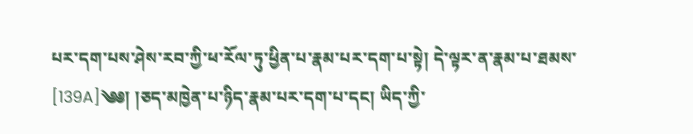པར་དག་པས་ཤེས་རབ་ཀྱི་ཕ་རོལ་ཏུ་ཕྱིན་པ་རྣམ་པར་དག་པ་སྟེ། དེ་ལྟར་ན་རྣམ་པ་ཐམས་ [139A]༄༅། །ཅད་མཁྱེན་པ་ཉིད་རྣམ་པར་དག་པ་དང། ཡིད་ཀྱི་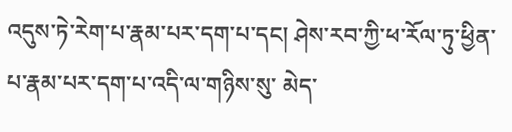འདུས་ཏེ་རེག་པ་རྣམ་པར་དག་པ་དང། ཤེས་རབ་ཀྱི་ཕ་རོལ་ཏུ་ཕྱིན་པ་རྣམ་པར་དག་པ་འདི་ལ་གཉིས་སུ་ མེད་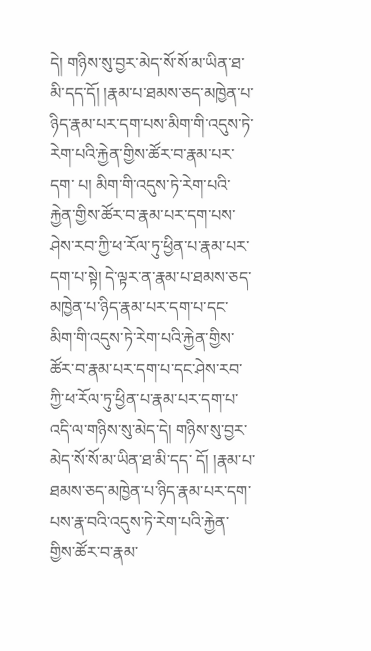དེ། གཉིས་སུ་བྱར་མེད་སོ་སོ་མ་ཡིན་ཐ་མི་དད་དོ། །རྣམ་པ་ཐམས་ཅད་མཁྱེན་པ་ཉིད་རྣམ་པར་དག་པས་མིག་གི་འདུས་ཏེ་རེག་པའི་རྐྱེན་གྱིས་ཚོར་བ་རྣམ་པར་དག་ པ། མིག་གི་འདུས་ཏེ་རེག་པའི་རྐྱེན་གྱིས་ཚོར་བ་རྣམ་པར་དག་པས་ཤེས་རབ་ཀྱི་ཕ་རོལ་ཏུ་ཕྱིན་པ་རྣམ་པར་དག་པ་སྟེ། དེ་ལྟར་ན་རྣམ་པ་ཐམས་ཅད་མཁྱེན་པ་ཉིད་རྣམ་པར་དག་པ་དང་ མིག་གི་འདུས་ཏེ་རེག་པའི་རྐྱེན་གྱིས་ཚོར་བ་རྣམ་པར་དག་པ་དང་ཤེས་རབ་ཀྱི་ཕ་རོལ་ཏུ་ཕྱིན་པ་རྣམ་པར་དག་པ་འདི་ལ་གཉིས་སུ་མེད་དེ། གཉིས་སུ་བྱར་མེད་སོ་སོ་མ་ཡིན་ཐ་མི་དད་ དོ། །རྣམ་པ་ཐམས་ཅད་མཁྱེན་པ་ཉིད་རྣམ་པར་དག་པས་རྣ་བའི་འདུས་ཏེ་རེག་པའི་རྐྱེན་གྱིས་ཚོར་བ་རྣམ་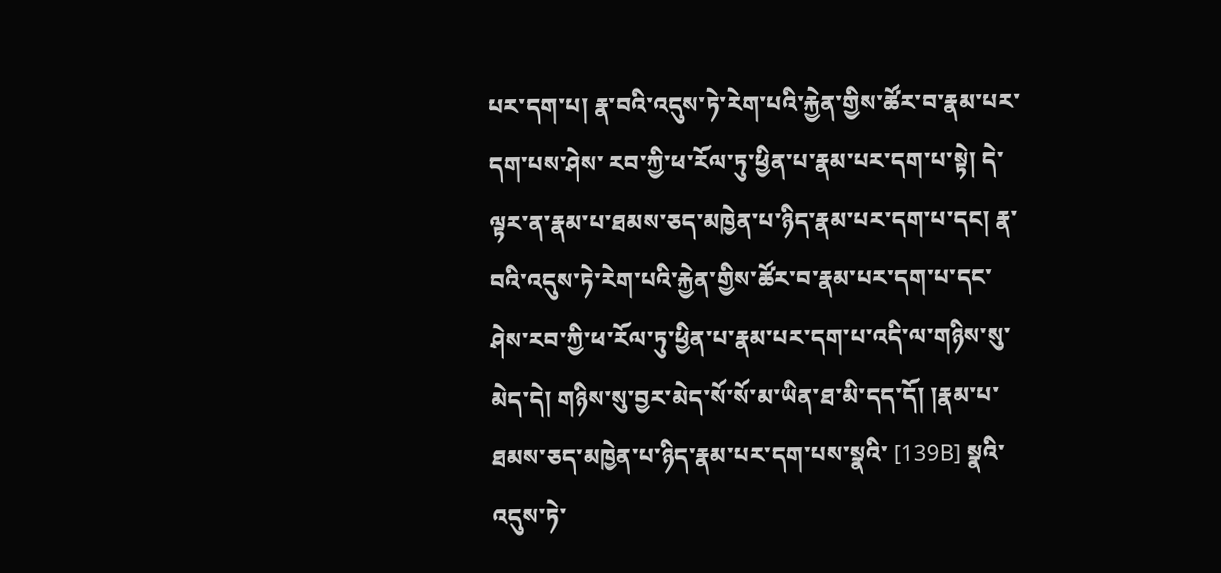པར་དག་པ། རྣ་བའི་འདུས་ཏེ་རེག་པའི་རྐྱེན་གྱིས་ཚོར་བ་རྣམ་པར་དག་པས་ཤེས་ རབ་ཀྱི་ཕ་རོལ་ཏུ་ཕྱིན་པ་རྣམ་པར་དག་པ་སྟེ། དེ་ལྟར་ན་རྣམ་པ་ཐམས་ཅད་མཁྱེན་པ་ཉིད་རྣམ་པར་དག་པ་དང། རྣ་བའི་འདུས་ཏེ་རེག་པའི་རྐྱེན་གྱིས་ཚོར་བ་རྣམ་པར་དག་པ་དང་ ཤེས་རབ་ཀྱི་ཕ་རོལ་ཏུ་ཕྱིན་པ་རྣམ་པར་དག་པ་འདི་ལ་གཉིས་སུ་མེད་དེ། གཉིས་སུ་བྱར་མེད་སོ་སོ་མ་ཡིན་ཐ་མི་དད་དོ། །རྣམ་པ་ཐམས་ཅད་མཁྱེན་པ་ཉིད་རྣམ་པར་དག་པས་སྣའི་ [139B] སྣའི་འདུས་ཏེ་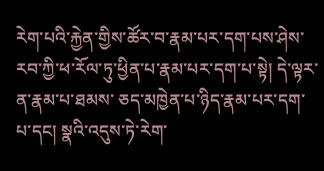རེག་པའི་རྐྱེན་གྱིས་ཚོར་བ་རྣམ་པར་དག་པས་ཤེས་རབ་ཀྱི་ཕ་རོལ་ཏུ་ཕྱིན་པ་རྣམ་པར་དག་པ་སྟེ། དེ་ལྟར་ན་རྣམ་པ་ཐམས་ ཅད་མཁྱེན་པ་ཉིད་རྣམ་པར་དག་པ་དང། སྣའི་འདུས་ཏེ་རེག་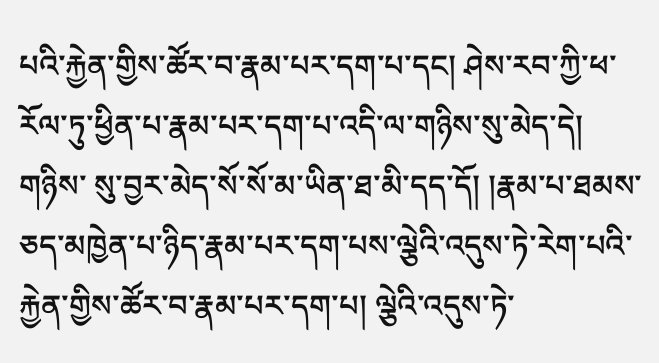པའི་རྐྱེན་གྱིས་ཚོར་བ་རྣམ་པར་དག་པ་དང། ཤེས་རབ་ཀྱི་ཕ་རོལ་ཏུ་ཕྱིན་པ་རྣམ་པར་དག་པ་འདི་ལ་གཉིས་སུ་མེད་དེ། གཉིས་ སུ་བྱར་མེད་སོ་སོ་མ་ཡིན་ཐ་མི་དད་དོ། །རྣམ་པ་ཐམས་ཅད་མཁྱེན་པ་ཉིད་རྣམ་པར་དག་པས་ལྕེའི་འདུས་ཏེ་རེག་པའི་རྐྱེན་གྱིས་ཚོར་བ་རྣམ་པར་དག་པ། ལྕེའི་འདུས་ཏེ་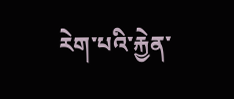རེག་པའི་རྐྱེན་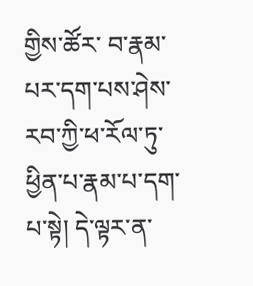གྱིས་ཚོར་ བ་རྣམ་པར་དག་པས་ཤེས་རབ་ཀྱི་ཕ་རོལ་ཏུ་ཕྱིན་པ་རྣམ་པ་དག་པ་སྟེ། དེ་ལྟར་ན་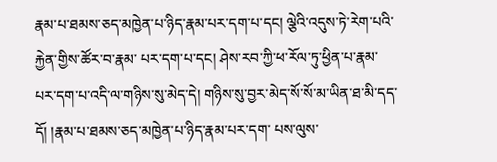རྣམ་པ་ཐམས་ཅད་མཁྱེན་པ་ཉིད་རྣམ་པར་དག་པ་དང། ལྕེའི་འདུས་ཏེ་རེག་པའི་རྐྱེན་གྱིས་ཚོར་བ་རྣམ་ པར་དག་པ་དང། ཤེས་རབ་ཀྱི་ཕ་རོལ་ཏུ་ཕྱིན་པ་རྣམ་པར་དག་པ་འདི་ལ་གཉིས་སུ་མེད་དེ། གཉིས་སུ་བྱར་མེད་སོ་སོ་མ་ཡིན་ཐ་མི་དད་དོ། །རྣམ་པ་ཐམས་ཅད་མཁྱེན་པ་ཉིད་རྣམ་པར་དག་ པས་ལུས་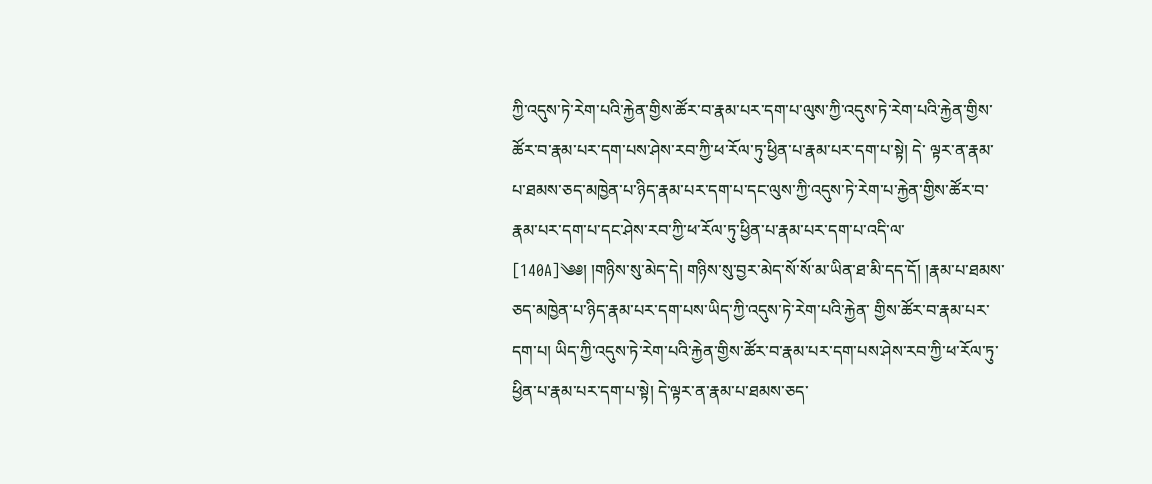ཀྱི་འདུས་ཏེ་རེག་པའི་རྐྱེན་གྱིས་ཚོར་བ་རྣམ་པར་དག་པ་ལུས་ཀྱི་འདུས་ཏེ་རེག་པའི་རྐྱེན་གྱིས་ཚོར་བ་རྣམ་པར་དག་པས་ཤེས་རབ་ཀྱི་ཕ་རོལ་ཏུ་ཕྱིན་པ་རྣམ་པར་དག་པ་སྟེ། དེ་ ལྟར་ན་རྣམ་པ་ཐམས་ཅད་མཁྱེན་པ་ཉིད་རྣམ་པར་དག་པ་དང་ལུས་ཀྱི་འདུས་ཏེ་རེག་པ་རྐྱེན་གྱིས་ཚོར་བ་རྣམ་པར་དག་པ་དང་ཤེས་རབ་ཀྱི་ཕ་རོལ་ཏུ་ཕྱིན་པ་རྣམ་པར་དག་པ་འདི་ལ་ [140A]༄༅། །གཉིས་སུ་མེད་དེ། གཉིས་སུ་བྱར་མེད་སོ་སོ་མ་ཡིན་ཐ་མི་དད་དོ། །རྣམ་པ་ཐམས་ཅད་མཁྱེན་པ་ཉིད་རྣམ་པར་དག་པས་ཡིད་ཀྱི་འདུས་ཏེ་རེག་པའི་རྐྱེན་ གྱིས་ཚོར་བ་རྣམ་པར་དག་པ། ཡིད་ཀྱི་འདུས་ཏེ་རེག་པའི་རྐྱེན་གྱིས་ཚོར་བ་རྣམ་པར་དག་པས་ཤེས་རབ་ཀྱི་ཕ་རོལ་ཏུ་ཕྱིན་པ་རྣམ་པར་དག་པ་སྟེ། དེ་ལྟར་ན་རྣམ་པ་ཐམས་ཅད་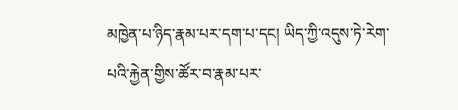མཁྱེན་པ་ཉིད་རྣམ་པར་དག་པ་དང། ཡིད་ཀྱི་འདུས་ཏེ་རེག་པའི་རྐྱེན་གྱིས་ཚོར་བ་རྣམ་པར་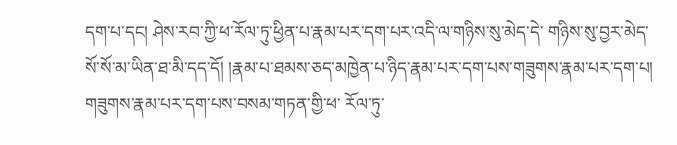དག་པ་དང། ཤེས་རབ་ཀྱི་ཕ་རོལ་ཏུ་ཕྱིན་པ་རྣམ་པར་དག་པར་འདི་ལ་གཉིས་སུ་མེད་དེ་ གཉིས་སུ་བྱར་མེད་སོ་སོ་མ་ཡིན་ཐ་མི་དད་དོ། །རྣམ་པ་ཐམས་ཅད་མཁྱེན་པ་ཉིད་རྣམ་པར་དག་པས་གཟུགས་རྣམ་པར་དག་པ། གཟུགས་རྣམ་པར་དག་པས་བསམ་གཏན་གྱི་ཕ་ རོལ་ཏུ་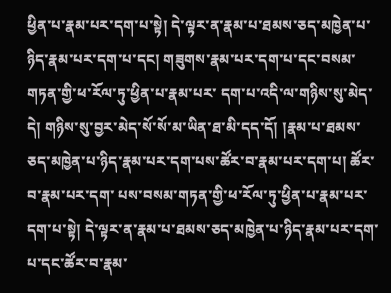ཕྱིན་པ་རྣམ་པར་དག་པ་སྟེ། དེ་ལྟར་ན་རྣམ་པ་ཐམས་ཅད་མཁྱེན་པ་ཉིད་རྣམ་པར་དག་པ་དང། གཟུགས་རྣམ་པར་དག་པ་དང་བསམ་གཏན་གྱི་ཕ་རོལ་ཏུ་ཕྱིན་པ་རྣམ་པར་ དག་པ་འདི་ལ་གཉིས་སུ་མེད་དེ། གཉིས་སུ་བྱར་མེད་སོ་སོ་མ་ཡིན་ཐ་མི་དད་དོ། །རྣམ་པ་ཐམས་ཅད་མཁྱེན་པ་ཉིད་རྣམ་པར་དག་པས་ཚོར་བ་རྣམ་པར་དག་པ། ཚོར་བ་རྣམ་པར་དག་ པས་བསམ་གཏན་གྱི་ཕ་རོལ་ཏུ་ཕྱིན་པ་རྣམ་པར་དག་པ་སྟེ། དེ་ལྟར་ན་རྣམ་པ་ཐམས་ཅད་མཁྱེན་པ་ཉིད་རྣམ་པར་དག་པ་དང་ཚོར་བ་རྣམ་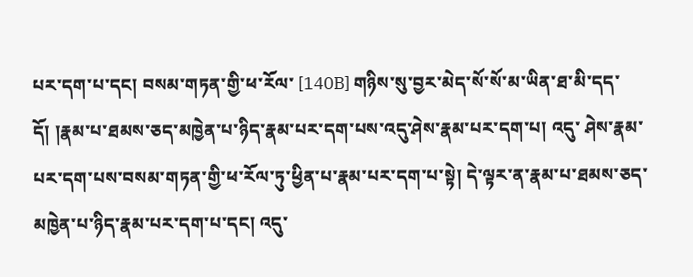པར་དག་པ་དང། བསམ་གཏན་གྱི་ཕ་རོལ་ [140B] གཉིས་སུ་བྱར་མེད་སོ་སོ་མ་ཡིན་ཐ་མི་དད་དོ། །རྣམ་པ་ཐམས་ཅད་མཁྱེན་པ་ཉིད་རྣམ་པར་དག་པས་འདུ་ཤེས་རྣམ་པར་དག་པ། འདུ་ ཤེས་རྣམ་པར་དག་པས་བསམ་གཏན་གྱི་ཕ་རོལ་ཏུ་ཕྱིན་པ་རྣམ་པར་དག་པ་སྟེ། དེ་ལྟར་ན་རྣམ་པ་ཐམས་ཅད་མཁྱེན་པ་ཉིད་རྣམ་པར་དག་པ་དང། འདུ་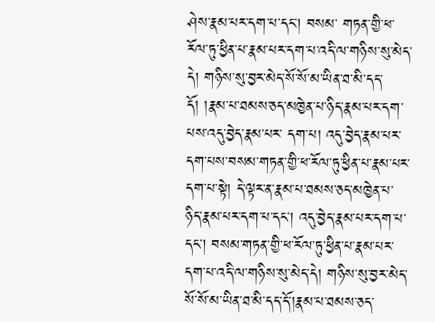ཤེས་རྣམ་པར་དག་པ་དང། བསམ་ གཏན་གྱི་ཕ་རོལ་ཏུ་ཕྱིན་པ་རྣམ་པར་དག་པ་འདི་ལ་གཉིས་སུ་མེད་དེ། གཉིས་སུ་བྱར་མེད་སོ་སོ་མ་ཡིན་ཐ་མི་དད་དོ། །རྣམ་པ་ཐམས་ཅད་མཁྱེན་པ་ཉིད་རྣམ་པར་དག་པས་འདུ་བྱེད་རྣམ་པར་ དག་པ། འདུ་བྱེད་རྣམ་པར་དག་པས་བསམ་གཏན་གྱི་ཕ་རོལ་ཏུ་ཕྱིན་པ་རྣམ་པར་དག་པ་སྟེ། དེ་ལྟར་ན་རྣམ་པ་ཐམས་ཅད་མཁྱེན་པ་ཉིད་རྣམ་པར་དག་པ་དང། འདུ་བྱེད་རྣམ་པར་དག་པ་ དང། བསམ་གཏན་གྱི་ཕ་རོལ་ཏུ་ཕྱིན་པ་རྣམ་པར་དག་པ་འདི་ལ་གཉིས་སུ་མེད་དེ། གཉིས་སུ་བྱར་མེད་སོ་སོ་མ་ཡིན་ཐ་མི་དད་དོ་།རྣམ་པ་ཐམས་ཅད་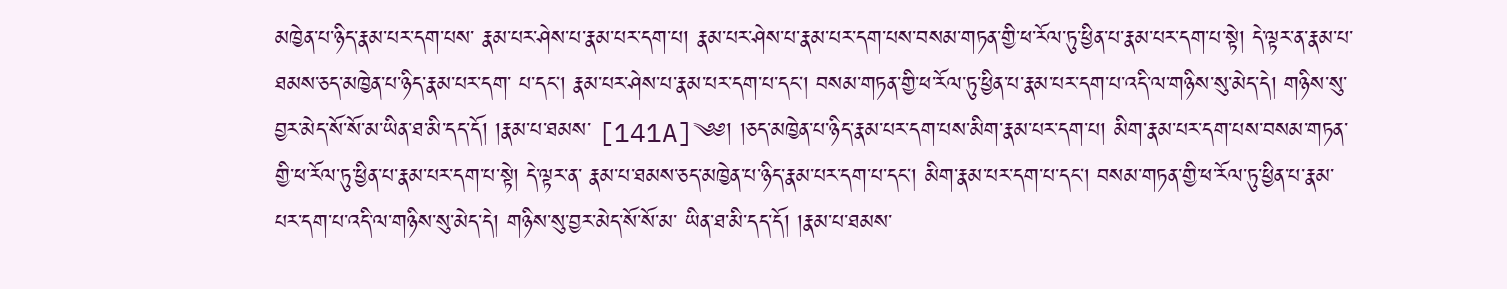མཁྱེན་པ་ཉིད་རྣམ་པར་དག་པས་ རྣམ་པར་ཤེས་པ་རྣམ་པར་དག་པ། རྣམ་པར་ཤེས་པ་རྣམ་པར་དག་པས་བསམ་གཏན་གྱི་ཕ་རོལ་ཏུ་ཕྱིན་པ་རྣམ་པར་དག་པ་སྟེ། དེ་ལྟར་ན་རྣམ་པ་ཐམས་ཅད་མཁྱེན་པ་ཉིད་རྣམ་པར་དག་ པ་དང། རྣམ་པར་ཤེས་པ་རྣམ་པར་དག་པ་དང། བསམ་གཏན་གྱི་ཕ་རོལ་ཏུ་ཕྱིན་པ་རྣམ་པར་དག་པ་འདི་ལ་གཉིས་སུ་མེད་དེ། གཉིས་སུ་བྱར་མེད་སོ་སོ་མ་ཡིན་ཐ་མི་དད་དོ། །རྣམ་པ་ཐམས་ [141A]༄༅། །ཅད་མཁྱེན་པ་ཉིད་རྣམ་པར་དག་པས་མིག་རྣམ་པར་དག་པ། མིག་རྣམ་པར་དག་པས་བསམ་གཏན་གྱི་ཕ་རོལ་ཏུ་ཕྱིན་པ་རྣམ་པར་དག་པ་སྟེ། དེ་ལྟར་ན་ རྣམ་པ་ཐམས་ཅད་མཁྱེན་པ་ཉིད་རྣམ་པར་དག་པ་དང། མིག་རྣམ་པར་དག་པ་དང། བསམ་གཏན་གྱི་ཕ་རོལ་ཏུ་ཕྱིན་པ་རྣམ་པར་དག་པ་འདི་ལ་གཉིས་སུ་མེད་དེ། གཉིས་སུ་བྱར་མེད་སོ་སོ་མ་ ཡིན་ཐ་མི་དད་དོ། །རྣམ་པ་ཐམས་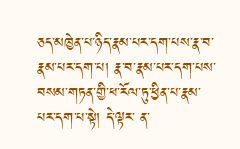ཅད་མཁྱེན་པ་ཉིད་རྣམ་པར་དག་པས་རྣ་བ་རྣམ་པར་དག་པ། རྣ་བ་རྣམ་པར་དག་པས་བསམ་གཏན་གྱི་ཕ་རོལ་ཏུ་ཕྱིན་པ་རྣམ་པར་དག་པ་སྟེ། དེ་ལྟར་ ན་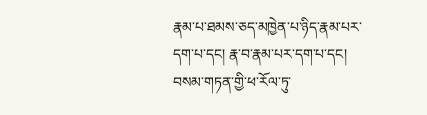རྣམ་པ་ཐམས་ཅད་མཁྱེན་པ་ཉིད་རྣམ་པར་དག་པ་དང། རྣ་བ་རྣམ་པར་དག་པ་དང། བསམ་གཏན་གྱི་ཕ་རོལ་ཏུ་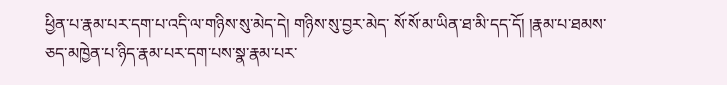ཕྱིན་པ་རྣམ་པར་དག་པ་འདི་ལ་གཉིས་སུ་མེད་དེ། གཉིས་སུ་བྱར་མེད་ སོ་སོ་མ་ཡིན་ཐ་མི་དད་དོ། །རྣམ་པ་ཐམས་ཅད་མཁྱེན་པ་ཉིད་རྣམ་པར་དག་པས་སྣ་རྣམ་པར་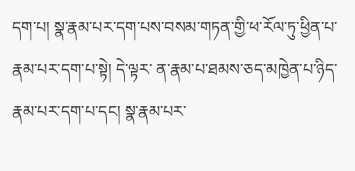དག་པ། སྣ་རྣམ་པར་དག་པས་བསམ་གཏན་གྱི་ཕ་རོལ་ཏུ་ཕྱིན་པ་རྣམ་པར་དག་པ་སྟེ། དེ་ལྟར་ ན་རྣམ་པ་ཐམས་ཅད་མཁྱེན་པ་ཉིད་རྣམ་པར་དག་པ་དང། སྣ་རྣམ་པར་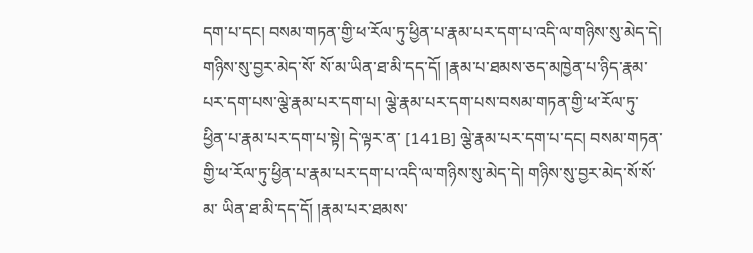དག་པ་དང། བསམ་གཏན་གྱི་ཕ་རོལ་ཏུ་ཕྱིན་པ་རྣམ་པར་དག་པ་འདི་ལ་གཉིས་སུ་མེད་དེ། གཉིས་སུ་བྱར་མེད་སོ་ སོ་མ་ཡིན་ཐ་མི་དད་དོ། །རྣམ་པ་ཐམས་ཅད་མཁྱེན་པ་ཉིད་རྣམ་པར་དག་པས་ལྕེ་རྣམ་པར་དག་པ། ལྕེ་རྣམ་པར་དག་པས་བསམ་གཏན་གྱི་ཕ་རོལ་ཏུ་ཕྱིན་པ་རྣམ་པར་དག་པ་སྟེ། དེ་ལྟར་ན་ [141B] ལྕེ་རྣམ་པར་དག་པ་དང། བསམ་གཏན་གྱི་ཕ་རོལ་ཏུ་ཕྱིན་པ་རྣམ་པར་དག་པ་འདི་ལ་གཉིས་སུ་མེད་དེ། གཉིས་སུ་བྱར་མེད་སོ་སོ་མ་ ཡིན་ཐ་མི་དད་དོ། །རྣམ་པར་ཐམས་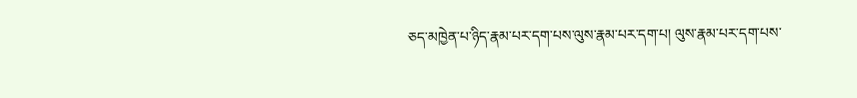ཅད་མཁྱེན་པ་ཉིད་རྣམ་པར་དག་པས་ལུས་རྣམ་པར་དག་པ། ལུས་རྣམ་པར་དག་པས་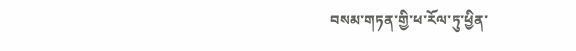བསམ་གཏན་གྱི་ཕ་རོལ་ཏུ་ཕྱིན་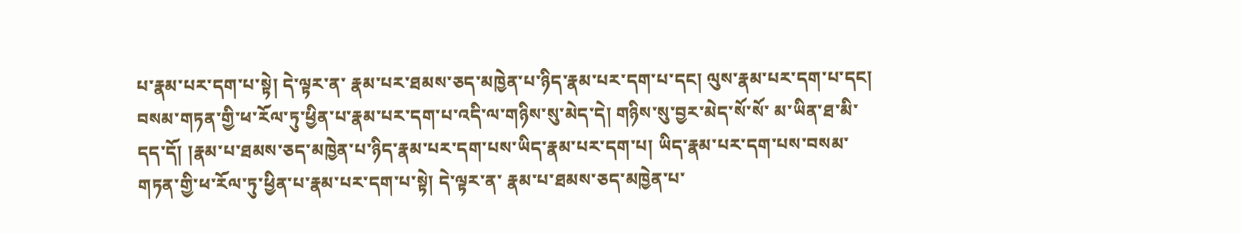པ་རྣམ་པར་དག་པ་སྟེ། དེ་ལྟར་ན་ རྣམ་པར་ཐམས་ཅད་མཁྱེན་པ་ཉིད་རྣམ་པར་དག་པ་དང། ལུས་རྣམ་པར་དག་པ་དང། བསམ་གཏན་གྱི་ཕ་རོལ་ཏུ་ཕྱིན་པ་རྣམ་པར་དག་པ་འདི་ལ་གཉིས་སུ་མེད་དེ། གཉིས་སུ་བྱར་མེད་སོ་སོ་ མ་ཡིན་ཐ་མི་དད་དོ། །རྣམ་པ་ཐམས་ཅད་མཁྱེན་པ་ཉིད་རྣམ་པར་དག་པས་ཡིད་རྣམ་པར་དག་པ། ཡིད་རྣམ་པར་དག་པས་བསམ་གཏན་གྱི་ཕ་རོལ་ཏུ་ཕྱིན་པ་རྣམ་པར་དག་པ་སྟེ། དེ་ལྟར་ན་ རྣམ་པ་ཐམས་ཅད་མཁྱེན་པ་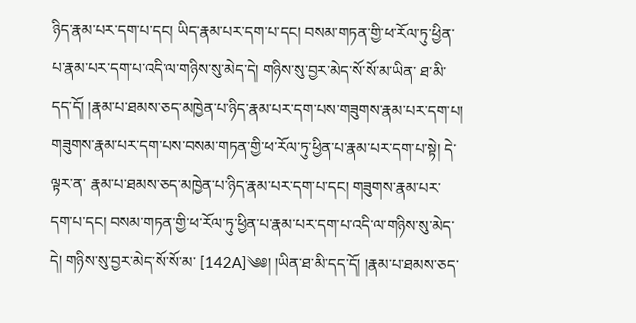ཉིད་རྣམ་པར་དག་པ་དང། ཡིད་རྣམ་པར་དག་པ་དང། བསམ་གཏན་གྱི་ཕ་རོལ་ཏུ་ཕྱིན་པ་རྣམ་པར་དག་པ་འདི་ལ་གཉིས་སུ་མེད་དེ། གཉིས་སུ་བྱར་མེད་སོ་སོ་མ་ཡིན་ ཐ་མི་དད་དོ། །རྣམ་པ་ཐམས་ཅད་མཁྱེན་པ་ཉིད་རྣམ་པར་དག་པས་གཟུགས་རྣམ་པར་དག་པ། གཟུགས་རྣམ་པར་དག་པས་བསམ་གཏན་གྱི་ཕ་རོལ་ཏུ་ཕྱིན་པ་རྣམ་པར་དག་པ་སྟེ། དེ་ལྟར་ན་ རྣམ་པ་ཐམས་ཅད་མཁྱེན་པ་ཉིད་རྣམ་པར་དག་པ་དང། གཟུགས་རྣམ་པར་དག་པ་དང། བསམ་གཏན་གྱི་ཕ་རོལ་ཏུ་ཕྱིན་པ་རྣམ་པར་དག་པ་འདི་ལ་གཉིས་སུ་མེད་དེ། གཉིས་སུ་བྱར་མེད་སོ་སོ་མ་ [142A]༄༅། །ཡིན་ཐ་མི་དད་དོ། །རྣམ་པ་ཐམས་ཅད་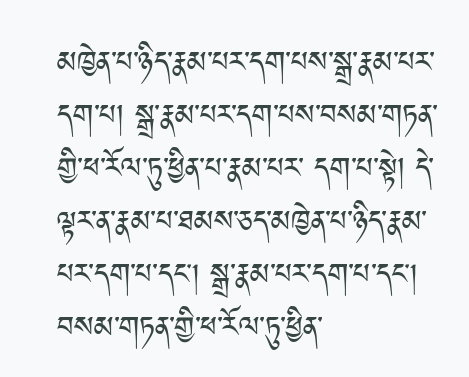མཁྱེན་པ་ཉིད་རྣམ་པར་དག་པས་སྒྲ་རྣམ་པར་དག་པ། སྒྲ་རྣམ་པར་དག་པས་བསམ་གཏན་གྱི་ཕ་རོལ་ཏུ་ཕྱིན་པ་རྣམ་པར་ དག་པ་སྟེ། དེ་ལྟར་ན་རྣམ་པ་ཐམས་ཅད་མཁྱེན་པ་ཉིད་རྣམ་པར་དག་པ་དང། སྒྲ་རྣམ་པར་དག་པ་དང། བསམ་གཏན་གྱི་ཕ་རོལ་ཏུ་ཕྱིན་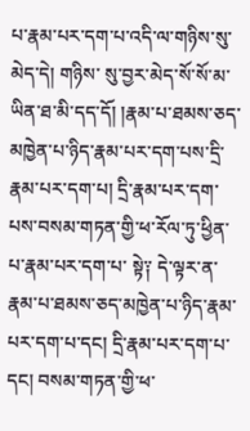པ་རྣམ་པར་དག་པ་འདི་ལ་གཉིས་སུ་མེད་དེ། གཉིས་ སུ་བྱར་མེད་སོ་སོ་མ་ཡིན་ཐ་མི་དད་དོ། །རྣམ་པ་ཐམས་ཅད་མཁྱེན་པ་ཉིད་རྣམ་པར་དག་པས་དྲི་རྣམ་པར་དག་པ། དྲི་རྣམ་པར་དག་པས་བསམ་གཏན་གྱི་ཕ་རོལ་ཏུ་ཕྱིན་པ་རྣམ་པར་དག་པ་ སྟེ༑ དེ་ལྟར་ན་རྣམ་པ་ཐམས་ཅད་མཁྱེན་པ་ཉིད་རྣམ་པར་དག་པ་དང། དྲི་རྣམ་པར་དག་པ་དང། བསམ་གཏན་གྱི་ཕ་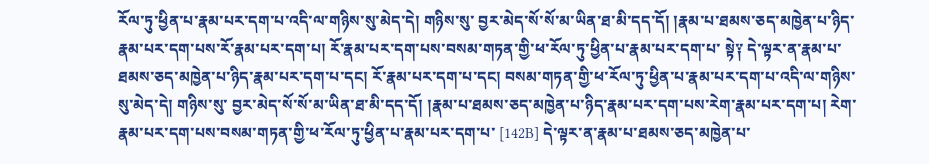རོལ་ཏུ་ཕྱིན་པ་རྣམ་པར་དག་པ་འདི་ལ་གཉིས་སུ་མེད་དེ། གཉིས་སུ་ བྱར་མེད་སོ་སོ་མ་ཡིན་ཐ་མི་དད་དོ། །རྣམ་པ་ཐམས་ཅད་མཁྱེན་པ་ཉིད་རྣམ་པར་དག་པས་རོ་རྣམ་པར་དག་པ། རོ་རྣམ་པར་དག་པས་བསམ་གཏན་གྱི་ཕ་རོལ་ཏུ་ཕྱིན་པ་རྣམ་པར་དག་པ་ སྟེ༑ དེ་ལྟར་ན་རྣམ་པ་ཐམས་ཅད་མཁྱེན་པ་ཉིད་རྣམ་པར་དག་པ་དང། རོ་རྣམ་པར་དག་པ་དང། བསམ་གཏན་གྱི་ཕ་རོལ་ཏུ་ཕྱིན་པ་རྣམ་པར་དག་པ་འདི་ལ་གཉིས་སུ་མེད་དེ། གཉིས་སུ་ བྱར་མེད་སོ་སོ་མ་ཡིན་ཐ་མི་དད་དོ། །རྣམ་པ་ཐམས་ཅད་མཁྱེན་པ་ཉིད་རྣམ་པར་དག་པས་རེག་རྣམ་པར་དག་པ། རེག་རྣམ་པར་དག་པས་བསམ་གཏན་གྱི་ཕ་རོལ་ཏུ་ཕྱིན་པ་རྣམ་པར་དག་པ་ [142B] དེ་ལྟར་ན་རྣམ་པ་ཐམས་ཅད་མཁྱེན་པ་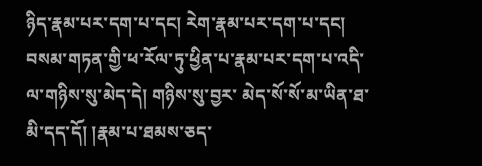ཉིད་རྣམ་པར་དག་པ་དང། རེག་རྣམ་པར་དག་པ་དང། བསམ་གཏན་གྱི་ཕ་རོལ་ཏུ་ཕྱིན་པ་རྣམ་པར་དག་པ་འདི་ལ་གཉིས་སུ་མེད་དེ། གཉིས་སུ་བྱར་ མེད་སོ་སོ་མ་ཡིན་ཐ་མི་དད་དོ། །རྣམ་པ་ཐམས་ཅད་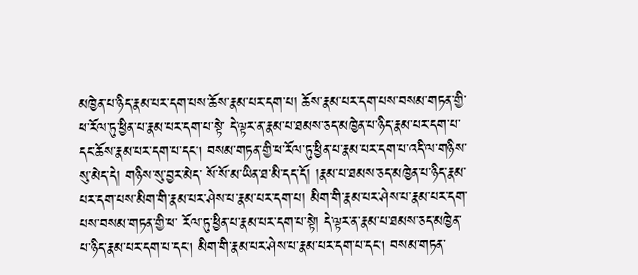མཁྱེན་པ་ཉིད་རྣམ་པར་དག་པས་ཆོས་རྣམ་པར་དག་པ། ཆོས་རྣམ་པར་དག་པས་བསམ་གཏན་གྱི་ཕ་རོལ་ཏུ་ཕྱིན་པ་རྣམ་པར་དག་པ་སྟེ་ དེ་ལྟར་ན་རྣམ་པ་ཐམས་ཅད་མཁྱེན་པ་ཉིད་རྣམ་པར་དག་པ་དང་ཆོས་རྣམ་པར་དག་པ་དང། བསམ་གཏན་གྱི་ཕ་རོལ་ཏུ་ཕྱིན་པ་རྣམ་པར་དག་པ་འདི་ལ་གཉིས་སུ་མེད་དེ། གཉིས་སུ་བྱར་མེད་ སོ་སོ་མ་ཡིན་ཐ་མི་དད་དོ། །རྣམ་པ་ཐམས་ཅད་མཁྱེན་པ་ཉིད་རྣམ་པར་དག་པས་མིག་གི་རྣམ་པར་ཤེས་པ་རྣམ་པར་དག་པ། མིག་གི་རྣམ་པར་ཤེས་པ་རྣམ་པར་དག་པས་བསམ་གཏན་གྱི་ཕ་ རོལ་ཏུ་ཕྱིན་པ་རྣམ་པར་དག་པ་སྟེ། དེ་ལྟར་ན་རྣམ་པ་ཐམས་ཅད་མཁྱེན་པ་ཉིད་རྣམ་པར་དག་པ་དང། མིག་གི་རྣམ་པར་ཤེས་པ་རྣམ་པར་དག་པ་དང། བསམ་གཏན་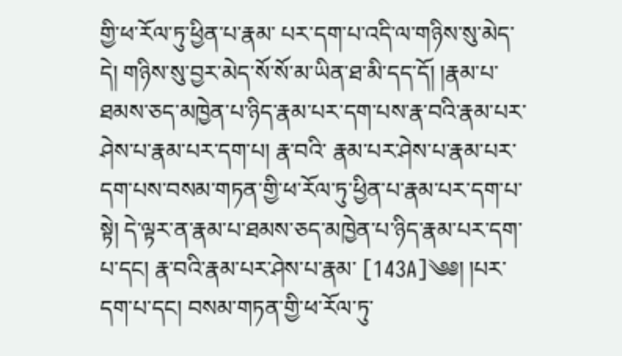གྱི་ཕ་རོལ་ཏུ་ཕྱིན་པ་རྣམ་ པར་དག་པ་འདི་ལ་གཉིས་སུ་མེད་དེ། གཉིས་སུ་བྱར་མེད་སོ་སོ་མ་ཡིན་ཐ་མི་དད་དོ། །རྣམ་པ་ཐམས་ཅད་མཁྱེན་པ་ཉིད་རྣམ་པར་དག་པས་རྣ་བའི་རྣམ་པར་ཤེས་པ་རྣམ་པར་དག་པ། རྣ་བའི་ རྣམ་པར་ཤེས་པ་རྣམ་པར་དག་པས་བསམ་གཏན་གྱི་ཕ་རོལ་ཏུ་ཕྱིན་པ་རྣམ་པར་དག་པ་སྟེ། དེ་ལྟར་ན་རྣམ་པ་ཐམས་ཅད་མཁྱེན་པ་ཉིད་རྣམ་པར་དག་པ་དང། རྣ་བའི་རྣམ་པར་ཤེས་པ་རྣམ་ [143A]༄༅། །པར་དག་པ་དང། བསམ་གཏན་གྱི་ཕ་རོལ་ཏུ་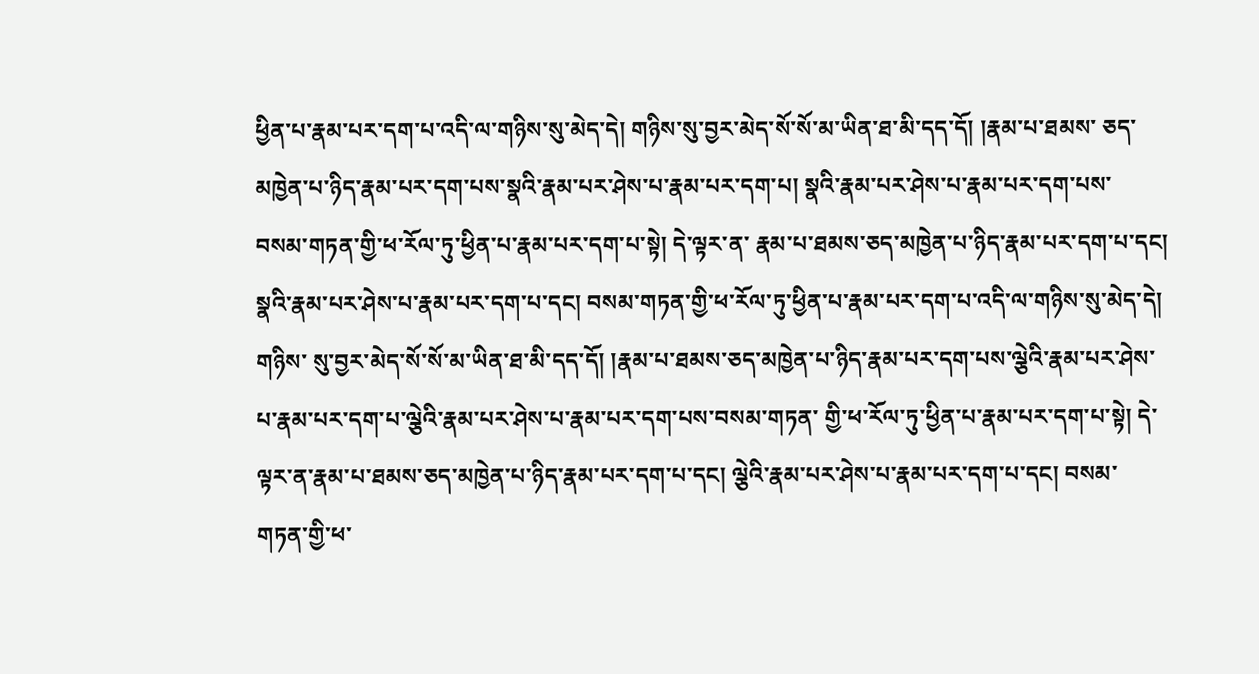ཕྱིན་པ་རྣམ་པར་དག་པ་འདི་ལ་གཉིས་སུ་མེད་དེ། གཉིས་སུ་བྱར་མེད་སོ་སོ་མ་ཡིན་ཐ་མི་དད་དོ། །རྣམ་པ་ཐམས་ ཅད་མཁྱེན་པ་ཉིད་རྣམ་པར་དག་པས་སྣའི་རྣམ་པར་ཤེས་པ་རྣམ་པར་དག་པ། སྣའི་རྣམ་པར་ཤེས་པ་རྣམ་པར་དག་པས་བསམ་གཏན་གྱི་ཕ་རོལ་ཏུ་ཕྱིན་པ་རྣམ་པར་དག་པ་སྟེ། དེ་ལྟར་ན་ རྣམ་པ་ཐམས་ཅད་མཁྱེན་པ་ཉིད་རྣམ་པར་དག་པ་དང། སྣའི་རྣམ་པར་ཤེས་པ་རྣམ་པར་དག་པ་དང། བསམ་གཏན་གྱི་ཕ་རོལ་ཏུ་ཕྱིན་པ་རྣམ་པར་དག་པ་འདི་ལ་གཉིས་སུ་མེད་དེ། གཉིས་ སུ་བྱར་མེད་སོ་སོ་མ་ཡིན་ཐ་མི་དད་དོ། །རྣམ་པ་ཐམས་ཅད་མཁྱེན་པ་ཉིད་རྣམ་པར་དག་པས་ལྕེའི་རྣམ་པར་ཤེས་པ་རྣམ་པར་དག་པ་ལྕེའི་རྣམ་པར་ཤེས་པ་རྣམ་པར་དག་པས་བསམ་གཏན་ གྱི་ཕ་རོལ་ཏུ་ཕྱིན་པ་རྣམ་པར་དག་པ་སྟེ། དེ་ལྟར་ན་རྣམ་པ་ཐམས་ཅད་མཁྱེན་པ་ཉིད་རྣམ་པར་དག་པ་དང། ལྕེའི་རྣམ་པར་ཤེས་པ་རྣམ་པར་དག་པ་དང། བསམ་གཏན་གྱི་ཕ་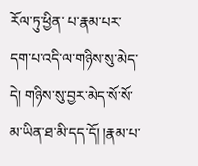རོལ་ཏུ་ཕྱིན་ པ་རྣམ་པར་དག་པ་འདི་ལ་གཉིས་སུ་མེད་དེ། གཉིས་སུ་བྱར་མེད་སོ་སོ་མ་ཡིན་ཐ་མི་དད་དོ། །རྣམ་པ་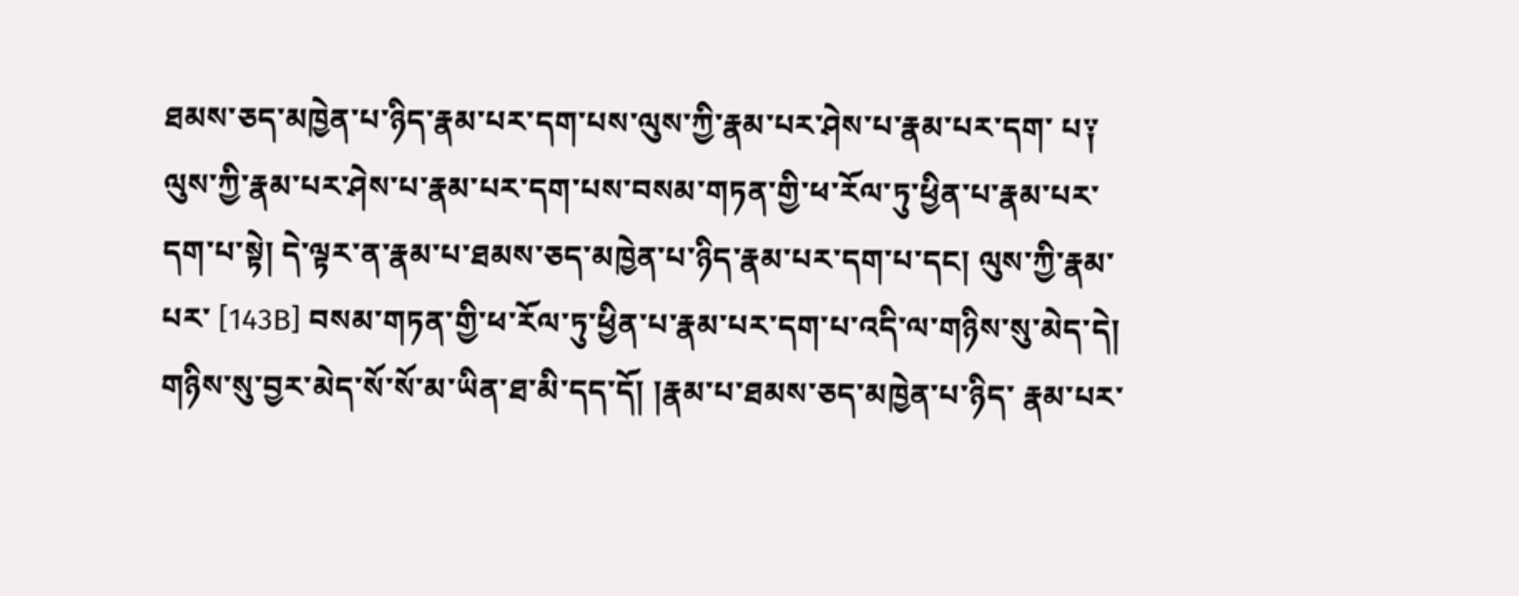ཐམས་ཅད་མཁྱེན་པ་ཉིད་རྣམ་པར་དག་པས་ལུས་ཀྱི་རྣམ་པར་ཤེས་པ་རྣམ་པར་དག་ པ༑ ལུས་ཀྱི་རྣམ་པར་ཤེས་པ་རྣམ་པར་དག་པས་བསམ་གཏན་གྱི་ཕ་རོལ་ཏུ་ཕྱིན་པ་རྣམ་པར་དག་པ་སྟེ། དེ་ལྟར་ན་རྣམ་པ་ཐམས་ཅད་མཁྱེན་པ་ཉིད་རྣམ་པར་དག་པ་དང། ལུས་ཀྱི་རྣམ་པར་ [143B] བསམ་གཏན་གྱི་ཕ་རོལ་ཏུ་ཕྱིན་པ་རྣམ་པར་དག་པ་འདི་ལ་གཉིས་སུ་མེད་དེ། གཉིས་སུ་བྱར་མེད་སོ་སོ་མ་ཡིན་ཐ་མི་དད་དོ། །རྣམ་པ་ཐམས་ཅད་མཁྱེན་པ་ཉིད་ རྣམ་པར་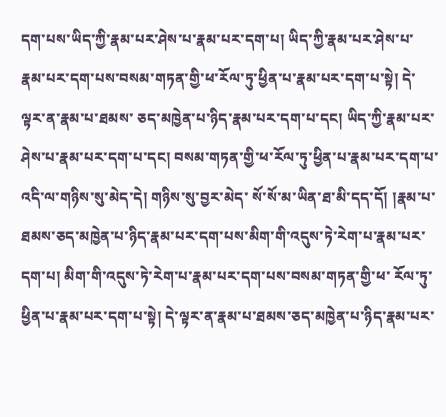དག་པས་ཡིད་ཀྱི་རྣམ་པར་ཤེས་པ་རྣམ་པར་དག་པ། ཡིད་ཀྱི་རྣམ་པར་ཤེས་པ་རྣམ་པར་དག་པས་བསམ་གཏན་གྱི་ཕ་རོལ་ཏུ་ཕྱིན་པ་རྣམ་པར་དག་པ་སྟེ། དེ་ལྟར་ན་རྣམ་པ་ཐམས་ ཅད་མཁྱེན་པ་ཉིད་རྣམ་པར་དག་པ་དང། ཡིད་ཀྱི་རྣམ་པར་ཤེས་པ་རྣམ་པར་དག་པ་དང། བསམ་གཏན་གྱི་ཕ་རོལ་ཏུ་ཕྱིན་པ་རྣམ་པར་དག་པ་འདི་ལ་གཉིས་སུ་མེད་དེ། གཉིས་སུ་བྱར་མེད་ སོ་སོ་མ་ཡིན་ཐ་མི་དད་དོ། །རྣམ་པ་ཐམས་ཅད་མཁྱེན་པ་ཉིད་རྣམ་པར་དག་པས་མིག་གི་འདུས་ཏེ་རེག་པ་རྣམ་པར་དག་པ། མིག་གི་འདུས་ཏེ་རེག་པ་རྣམ་པར་དག་པས་བསམ་གཏན་གྱི་ཕ་ རོལ་ཏུ་ཕྱིན་པ་རྣམ་པར་དག་པ་སྟེ། དེ་ལྟར་ན་རྣམ་པ་ཐམས་ཅད་མཁྱེན་པ་ཉིད་རྣམ་པར་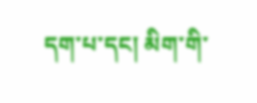དག་པ་དང། མིག་གི་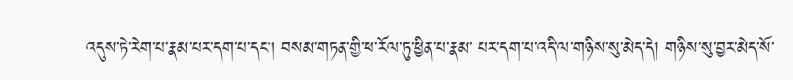འདུས་ཏེ་རེག་པ་རྣམ་པར་དག་པ་དང། བསམ་གཏན་གྱི་ཕ་རོལ་ཏུ་ཕྱིན་པ་རྣམ་ པར་དག་པ་འདི་ལ་གཉིས་སུ་མེད་དེ། གཉིས་སུ་བྱར་མེད་སོ་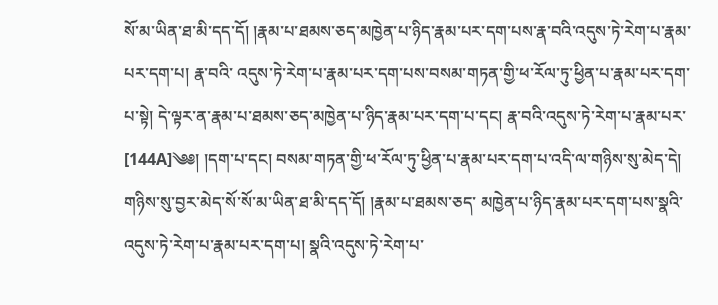སོ་མ་ཡིན་ཐ་མི་དད་དོ། །རྣམ་པ་ཐམས་ཅད་མཁྱེན་པ་ཉིད་རྣམ་པར་དག་པས་རྣ་བའི་འདུས་ཏེ་རེག་པ་རྣམ་པར་དག་པ། རྣ་བའི་ འདུས་ཏེ་རེག་པ་རྣམ་པར་དག་པས་བསམ་གཏན་གྱི་ཕ་རོལ་ཏུ་ཕྱིན་པ་རྣམ་པར་དག་པ་སྟེ། དེ་ལྟར་ན་རྣམ་པ་ཐམས་ཅད་མཁྱེན་པ་ཉིད་རྣམ་པར་དག་པ་དང། རྣ་བའི་འདུས་ཏེ་རེག་པ་རྣམ་པར་ [144A]༄༅། །དག་པ་དང། བསམ་གཏན་གྱི་ཕ་རོལ་ཏུ་ཕྱིན་པ་རྣམ་པར་དག་པ་འདི་ལ་གཉིས་སུ་མེད་དེ། གཉིས་སུ་བྱར་མེད་སོ་སོ་མ་ཡིན་ཐ་མི་དད་དོ། །རྣམ་པ་ཐམས་ཅད་ མཁྱེན་པ་ཉིད་རྣམ་པར་དག་པས་སྣའི་འདུས་ཏེ་རེག་པ་རྣམ་པར་དག་པ། སྣའི་འདུས་ཏེ་རེག་པ་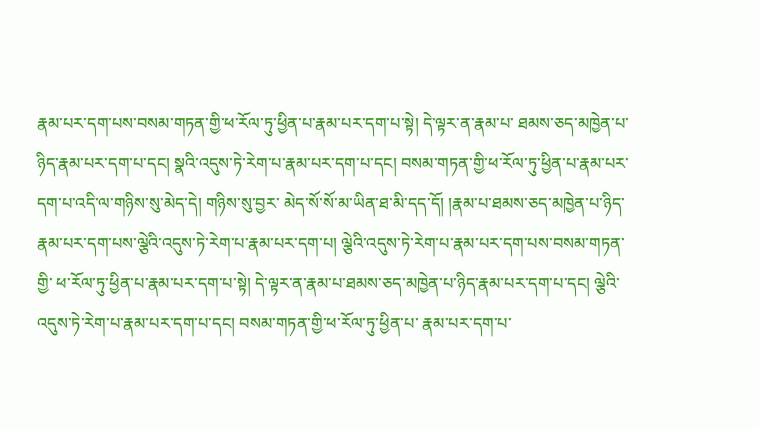རྣམ་པར་དག་པས་བསམ་གཏན་གྱི་ཕ་རོལ་ཏུ་ཕྱིན་པ་རྣམ་པར་དག་པ་སྟེ། དེ་ལྟར་ན་རྣམ་པ་ ཐམས་ཅད་མཁྱེན་པ་ཉིད་རྣམ་པར་དག་པ་དང། སྣའི་འདུས་ཏེ་རེག་པ་རྣམ་པར་དག་པ་དང། བསམ་གཏན་གྱི་ཕ་རོལ་ཏུ་ཕྱིན་པ་རྣམ་པར་དག་པ་འདི་ལ་གཉིས་སུ་མེད་དེ། གཉིས་སུ་བྱར་ མེད་སོ་སོ་མ་ཡིན་ཐ་མི་དད་དོ། །རྣམ་པ་ཐམས་ཅད་མཁྱེན་པ་ཉིད་རྣམ་པར་དག་པས་ལྕེའི་འདུས་ཏེ་རེག་པ་རྣམ་པར་དག་པ། ལྕེའི་འདུས་ཏེ་རེག་པ་རྣམ་པར་དག་པས་བསམ་གཏན་གྱི་ ཕ་རོལ་ཏུ་ཕྱིན་པ་རྣམ་པར་དག་པ་སྟེ། དེ་ལྟར་ན་རྣམ་པ་ཐམས་ཅད་མཁྱེན་པ་ཉིད་རྣམ་པར་དག་པ་དང། ལྕེའི་འདུས་ཏེ་རེག་པ་རྣམ་པར་དག་པ་དང། བསམ་གཏན་གྱི་ཕ་རོལ་ཏུ་ཕྱིན་པ་ རྣམ་པར་དག་པ་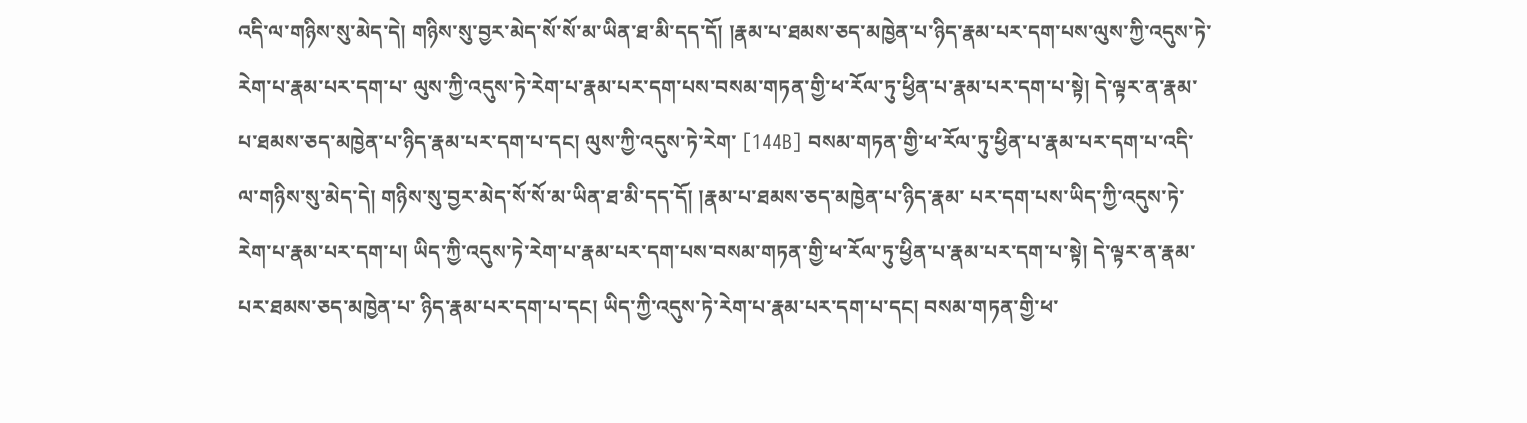འདི་ལ་གཉིས་སུ་མེད་དེ། གཉིས་སུ་བྱར་མེད་སོ་སོ་མ་ཡིན་ཐ་མི་དད་དོ། །རྣམ་པ་ཐམས་ཅད་མཁྱེན་པ་ཉིད་རྣམ་པར་དག་པས་ལུས་ཀྱི་འདུས་ཏེ་རེག་པ་རྣམ་པར་དག་པ་ ལུས་ཀྱི་འདུས་ཏེ་རེག་པ་རྣམ་པར་དག་པས་བསམ་གཏན་གྱི་ཕ་རོལ་ཏུ་ཕྱིན་པ་རྣམ་པར་དག་པ་སྟེ། དེ་ལྟར་ན་རྣམ་པ་ཐམས་ཅད་མཁྱེན་པ་ཉིད་རྣམ་པར་དག་པ་དང། ལུས་ཀྱི་འདུས་ཏེ་རེག་ [144B] བསམ་གཏན་གྱི་ཕ་རོལ་ཏུ་ཕྱིན་པ་རྣམ་པར་དག་པ་འདི་ལ་གཉིས་སུ་མེད་དེ། གཉིས་སུ་བྱར་མེད་སོ་སོ་མ་ཡིན་ཐ་མི་དད་དོ། །རྣམ་པ་ཐམས་ཅད་མཁྱེན་པ་ཉིད་རྣམ་ པར་དག་པས་ཡིད་ཀྱི་འདུས་ཏེ་རེག་པ་རྣམ་པར་དག་པ། ཡིད་ཀྱི་འདུས་ཏེ་རེག་པ་རྣམ་པར་དག་པས་བསམ་གཏན་གྱི་ཕ་རོལ་ཏུ་ཕྱིན་པ་རྣམ་པར་དག་པ་སྟེ། དེ་ལྟར་ན་རྣམ་པར་ཐམས་ཅད་མཁྱེན་པ་ ཉིད་རྣམ་པར་དག་པ་དང། ཡིད་ཀྱི་འདུས་ཏེ་རེག་པ་རྣམ་པར་དག་པ་དང། བསམ་གཏན་གྱི་ཕ་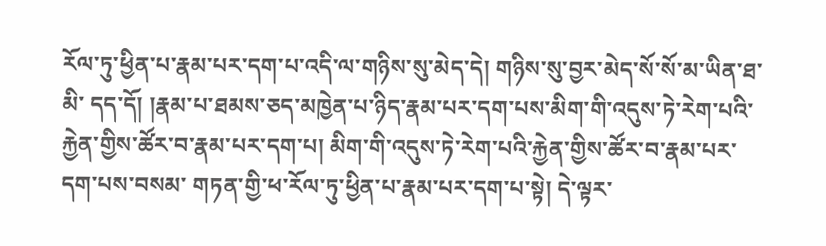རོལ་ཏུ་ཕྱིན་པ་རྣམ་པར་དག་པ་འདི་ལ་གཉིས་སུ་མེད་དེ། གཉིས་སུ་བྱར་མེད་སོ་སོ་མ་ཡིན་ཐ་མི་ དད་དོ། །རྣམ་པ་ཐམས་ཅད་མཁྱེན་པ་ཉིད་རྣམ་པར་དག་པས་མིག་གི་འདུས་ཏེ་རེག་པའི་རྐྱེན་གྱིས་ཚོར་བ་རྣམ་པར་དག་པ། མིག་གི་འདུས་ཏེ་རེག་པའི་རྐྱེན་གྱིས་ཚོར་བ་རྣམ་པར་དག་པས་བསམ་ གཏན་གྱི་ཕ་རོལ་ཏུ་ཕྱིན་པ་རྣམ་པར་དག་པ་སྟེ། དེ་ལྟར་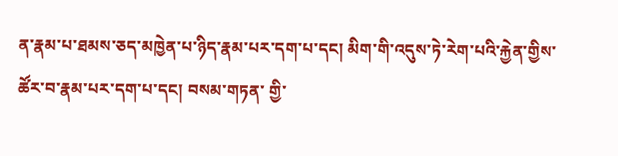ན་རྣམ་པ་ཐམས་ཅད་མཁྱེན་པ་ཉིད་རྣམ་པར་དག་པ་དང། མིག་གི་འདུས་ཏེ་རེག་པའི་རྐྱེན་གྱིས་ཚོར་བ་རྣམ་པར་དག་པ་དང། བསམ་གཏན་ གྱི་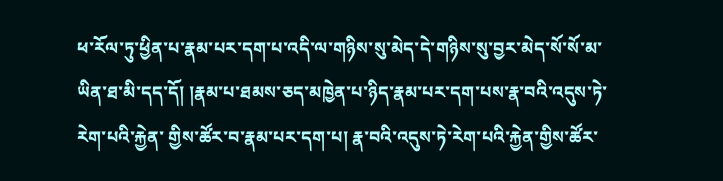ཕ་རོལ་ཏུ་ཕྱིན་པ་རྣམ་པར་དག་པ་འདི་ལ་གཉིས་སུ་མེད་དེ་གཉིས་སུ་བྱར་མེད་སོ་སོ་མ་ཡིན་ཐ་མི་དད་དོ། །རྣམ་པ་ཐམས་ཅད་མཁྱེན་པ་ཉིད་རྣམ་པར་དག་པས་རྣ་བའི་འདུས་ཏེ་རེག་པའི་རྐྱེན་ གྱིས་ཚོར་བ་རྣམ་པར་དག་པ། རྣ་བའི་འདུས་ཏེ་རེག་པའི་རྐྱེན་གྱིས་ཚོར་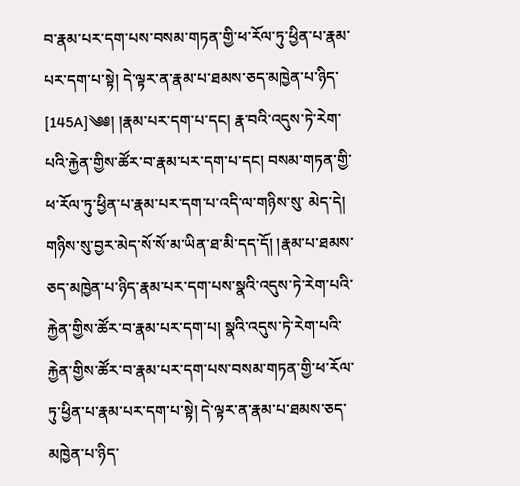བ་རྣམ་པར་དག་པས་བསམ་གཏན་གྱི་ཕ་རོལ་ཏུ་ཕྱིན་པ་རྣམ་པར་དག་པ་སྟེ། དེ་ལྟར་ན་རྣམ་པ་ཐམས་ཅད་མཁྱེན་པ་ཉིད་ [145A]༄༅། །རྣམ་པར་དག་པ་དང། རྣ་བའི་འདུས་ཏེ་རེག་པའི་རྐྱེན་གྱིས་ཚོར་བ་རྣམ་པར་དག་པ་དང། བསམ་གཏན་གྱི་ཕ་རོལ་ཏུ་ཕྱིན་པ་རྣམ་པར་དག་པ་འདི་ལ་གཉིས་སུ་ མེད་དེ། གཉིས་སུ་བྱར་མེད་སོ་སོ་མ་ཡིན་ཐ་མི་དད་དོ། །རྣམ་པ་ཐམས་ཅད་མཁྱེན་པ་ཉིད་རྣམ་པར་དག་པས་སྣའི་འདུས་ཏེ་རེག་པའི་རྐྱེན་གྱིས་ཚོར་བ་རྣམ་པར་དག་པ། སྣའི་འདུས་ཏེ་རེག་པའི་ རྐྱེན་གྱིས་ཚོར་བ་རྣམ་པར་དག་པས་བསམ་གཏན་གྱི་ཕ་རོལ་ཏུ་ཕྱིན་པ་རྣམ་པར་དག་པ་སྟེ། དེ་ལྟར་ན་རྣམ་པ་ཐམས་ཅད་མཁྱེན་པ་ཉིད་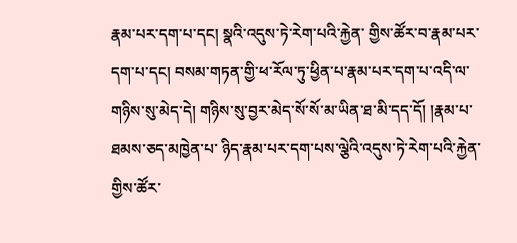རྣམ་པར་དག་པ་དང། སྣའི་འདུས་ཏེ་རེག་པའི་རྐྱེན་ གྱིས་ཚོར་བ་རྣམ་པར་དག་པ་དང། བསམ་གཏན་གྱི་ཕ་རོལ་ཏུ་ཕྱིན་པ་རྣམ་པར་དག་པ་འདི་ལ་གཉིས་སུ་མེད་དེ། གཉིས་སུ་བྱར་མེད་སོ་སོ་མ་ཡིན་ཐ་མི་དད་དོ། །རྣམ་པ་ཐམས་ཅད་མཁྱེན་པ་ ཉིད་རྣམ་པར་དག་པས་ལྕེའི་འདུས་ཏེ་རེག་པའི་རྐྱེན་གྱིས་ཚོར་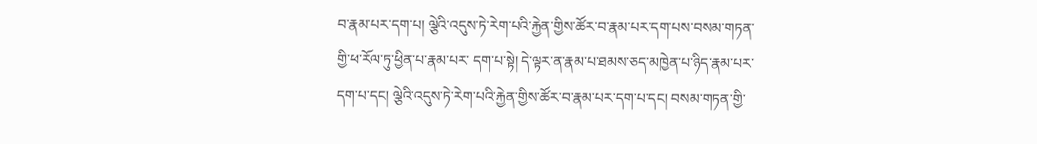བ་རྣམ་པར་དག་པ། ལྕེའི་འདུས་ཏེ་རེག་པའི་རྐྱེན་གྱིས་ཚོར་བ་རྣམ་པར་དག་པས་བསམ་གཏན་གྱི་ཕ་རོལ་ཏུ་ཕྱིན་པ་རྣམ་པར་ དག་པ་སྟེ། དེ་ལྟར་ན་རྣམ་པ་ཐམས་ཅད་མཁྱེན་པ་ཉིད་རྣམ་པར་དག་པ་དང། ལྕེའི་འདུས་ཏེ་རེག་པའི་རྐྱེན་གྱིས་ཚོར་བ་རྣམ་པར་དག་པ་དང། བསམ་གཏན་གྱི་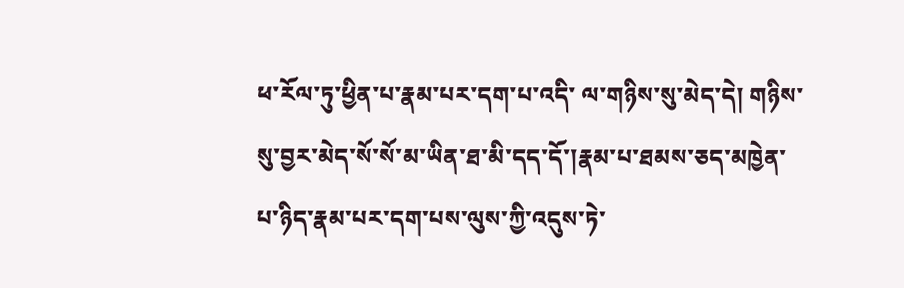ཕ་རོལ་ཏུ་ཕྱིན་པ་རྣམ་པར་དག་པ་འདི་ ལ་གཉིས་སུ་མེད་དེ། གཉིས་སུ་བྱར་མེད་སོ་སོ་མ་ཡིན་ཐ་མི་དད་དོ་།རྣམ་པ་ཐམས་ཅད་མཁྱེན་པ་ཉིད་རྣམ་པར་དག་པས་ལུས་ཀྱི་འདུས་ཏེ་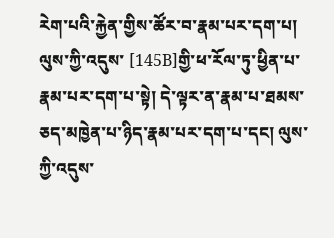རེག་པའི་རྐྱེན་གྱིས་ཚོར་བ་རྣམ་པར་དག་པ། ལུས་ཀྱི་འདུས་ [145B]གྱི་ཕ་རོལ་ཏུ་ཕྱིན་པ་རྣམ་པར་དག་པ་སྟེ། དེ་ལྟར་ན་རྣམ་པ་ཐམས་ཅད་མཁྱེན་པ་ཉིད་རྣམ་པར་དག་པ་དང། ལུས་ཀྱི་འདུས་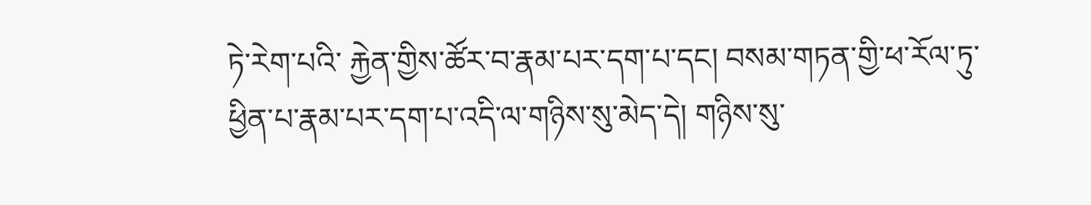ཏེ་རེག་པའི་ རྐྱེན་གྱིས་ཚོར་བ་རྣམ་པར་དག་པ་དང། བསམ་གཏན་གྱི་ཕ་རོལ་ཏུ་ཕྱིན་པ་རྣམ་པར་དག་པ་འདི་ལ་གཉིས་སུ་མེད་དེ། གཉིས་སུ་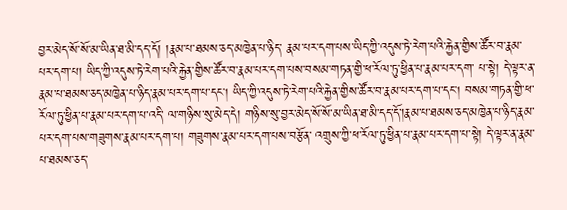བྱར་མེད་སོ་སོ་མ་ཡིན་ཐ་མི་དད་དོ། །རྣམ་པ་ཐམས་ཅད་མཁྱེན་པ་ཉིད་ རྣམ་པར་དག་པས་ཡིད་ཀྱི་འདུས་ཏེ་རེག་པའི་རྐྱེན་གྱིས་ཚོར་བ་རྣམ་པར་དག་པ། ཡིད་ཀྱི་འདུས་ཏེ་རེག་པའི་རྐྱེན་གྱིས་ཚོར་བ་རྣམ་པར་དག་པས་བསམ་གཏན་གྱི་ཕ་རོལ་ཏུ་ཕྱིན་པ་རྣམ་པར་དག་ པ་སྟེ། དེ་ལྟར་ན་རྣམ་པ་ཐམས་ཅད་མཁྱེན་པ་ཉིད་རྣམ་པར་དག་པ་དང། ཡིད་ཀྱི་འདུས་ཏེ་རེག་པའི་རྐྱེན་གྱིས་ཚོར་བ་རྣམ་པར་དག་པ་དང། བསམ་གཏན་གྱི་ཕ་རོལ་ཏུ་ཕྱིན་པ་རྣམ་པར་དག་པ་འདི་ ལ་གཉིས་སུ་མེད་དེ། གཉིས་སུ་བྱར་མེད་སོ་སོ་མ་ཡིན་ཐ་མི་དད་དོ་།རྣམ་པ་ཐམས་ཅད་མཁྱེན་པ་ཉིད་རྣམ་པར་དག་པས་གཟུགས་རྣམ་པར་དག་པ། གཟུགས་རྣམ་པར་དག་པས་བརྩོན་ འགྲུས་ཀྱི་ཕ་རོལ་ཏུ་ཕྱིན་པ་རྣམ་པར་དག་པ་སྟེ། དེ་ལྟར་ན་རྣམ་པ་ཐམས་ཅད་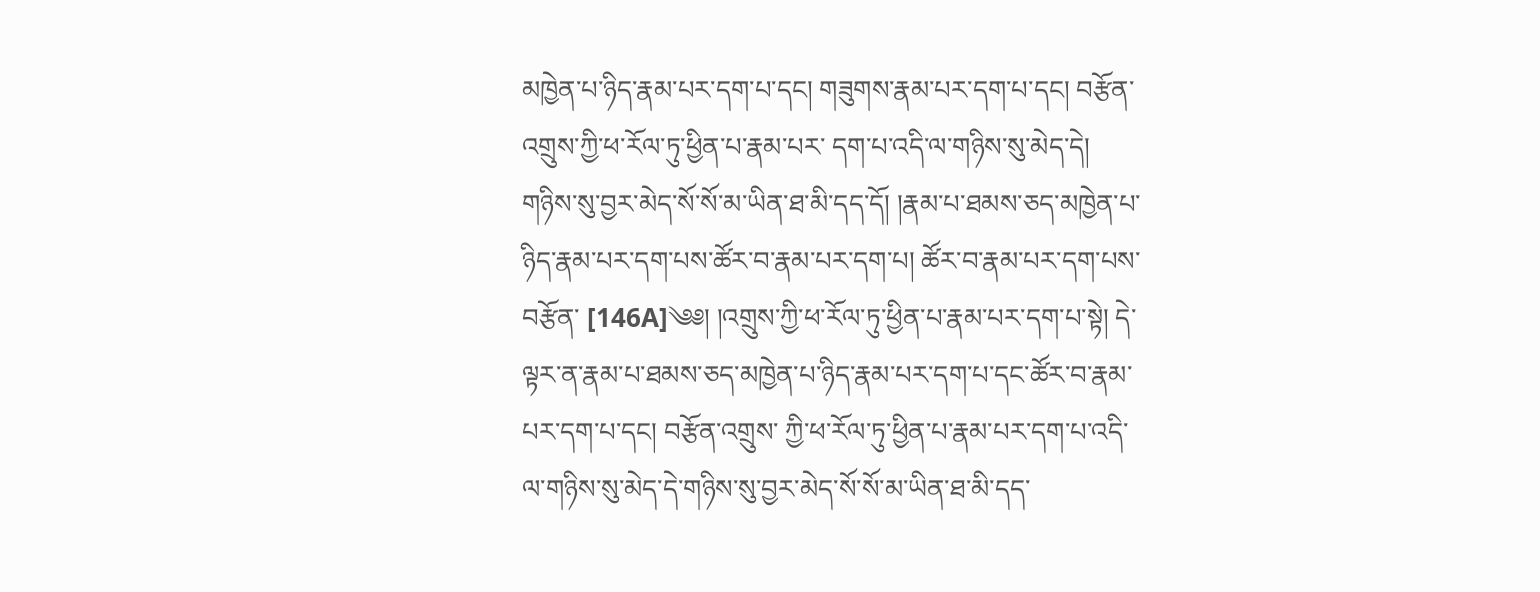མཁྱེན་པ་ཉིད་རྣམ་པར་དག་པ་དང། གཟུགས་རྣམ་པར་དག་པ་དང། བརྩོན་འགྲུས་ཀྱི་ཕ་རོལ་ཏུ་ཕྱིན་པ་རྣམ་པར་ དག་པ་འདི་ལ་གཉིས་སུ་མེད་དེ། གཉིས་སུ་བྱར་མེད་སོ་སོ་མ་ཡིན་ཐ་མི་དད་དོ། །རྣམ་པ་ཐམས་ཅད་མཁྱེན་པ་ཉིད་རྣམ་པར་དག་པས་ཚོར་བ་རྣམ་པར་དག་པ། ཚོར་བ་རྣམ་པར་དག་པས་བརྩོན་ [146A]༄༅། །འགྲུས་ཀྱི་ཕ་རོལ་ཏུ་ཕྱིན་པ་རྣམ་པར་དག་པ་སྟེ། དེ་ལྟར་ན་རྣམ་པ་ཐམས་ཅད་མཁྱེན་པ་ཉིད་རྣམ་པར་དག་པ་དང་ཚོར་བ་རྣམ་པར་དག་པ་དང། བརྩོན་འགྲུས་ ཀྱི་ཕ་རོལ་ཏུ་ཕྱིན་པ་རྣམ་པར་དག་པ་འདི་ལ་གཉིས་སུ་མེད་དེ་གཉིས་སུ་བྱར་མེད་སོ་སོ་མ་ཡིན་ཐ་མི་དད་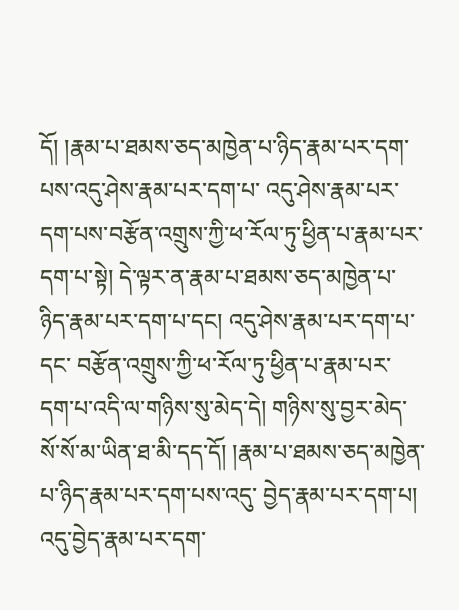དོ། །རྣམ་པ་ཐམས་ཅད་མཁྱེན་པ་ཉིད་རྣམ་པར་དག་པས་འདུ་ཤེས་རྣམ་པར་དག་པ་ འདུ་ཤེས་རྣམ་པར་དག་པས་བརྩོན་འགྲུས་ཀྱི་ཕ་རོལ་ཏུ་ཕྱིན་པ་རྣམ་པར་དག་པ་སྟེ། དེ་ལྟར་ན་རྣམ་པ་ཐམས་ཅད་མཁྱེན་པ་ཉིད་རྣམ་པར་དག་པ་དང། འདུ་ཤེས་རྣམ་པར་དག་པ་དང་ བརྩོན་འགྲུས་ཀྱི་ཕ་རོལ་ཏུ་ཕྱིན་པ་རྣམ་པར་དག་པ་འདི་ལ་གཉིས་སུ་མེད་དེ། གཉིས་སུ་བྱར་མེད་སོ་སོ་མ་ཡིན་ཐ་མི་དད་དོ། །རྣམ་པ་ཐམས་ཅད་མཁྱེན་པ་ཉིད་རྣམ་པར་དག་པས་འདུ་ བྱེད་རྣམ་པར་དག་པ། འདུ་བྱེད་རྣམ་པར་དག་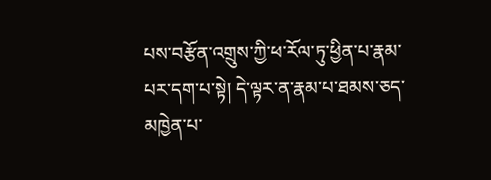པས་བརྩོན་འགྲུས་ཀྱི་ཕ་རོལ་ཏུ་ཕྱིན་པ་རྣམ་པར་དག་པ་སྟེ། དེ་ལྟར་ན་རྣམ་པ་ཐམས་ཅད་མཁྱེན་པ་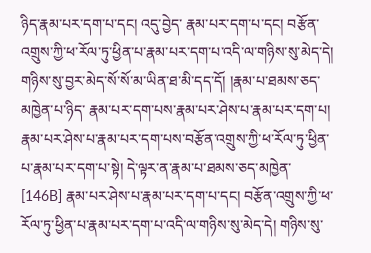ཉིད་རྣམ་པར་དག་པ་དང། འདུ་བྱེད་ རྣམ་པར་དག་པ་དང། བརྩོན་འགྲུས་ཀྱི་ཕ་རོལ་ཏུ་ཕྱིན་པ་རྣམ་པར་དག་པ་འདི་ལ་གཉིས་སུ་མེད་དེ། གཉིས་སུ་བྱར་མེད་སོ་སོ་མ་ཡིན་ཐ་མི་དད་དོ། །རྣམ་པ་ཐམས་ཅད་མཁྱེན་པ་ཉིད་ རྣམ་པར་དག་པས་རྣམ་པར་ཤེས་པ་རྣམ་པར་དག་པ། རྣམ་པར་ཤེས་པ་རྣམ་པར་དག་པས་བརྩོན་འགྲུས་ཀྱི་ཕ་རོལ་ཏུ་ཕྱིན་པ་རྣམ་པར་དག་པ་སྟེ། དེ་ལྟར་ན་རྣམ་པ་ཐམས་ཅད་མཁྱེན་ [146B] རྣམ་པར་ཤེས་པ་རྣམ་པར་དག་པ་དང། བརྩོན་འགྲུས་ཀྱི་ཕ་རོལ་ཏུ་ཕྱིན་པ་རྣམ་པར་དག་པ་འདི་ལ་གཉིས་སུ་མེད་དེ། གཉིས་སུ་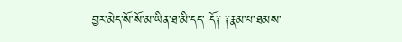བྱར་མེད་སོ་སོ་མ་ཡིན་ཐ་མི་དད་ དོ༑ ༑རྣམ་པ་ཐམས་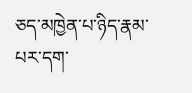ཅད་མཁྱེན་པ་ཉིད་རྣམ་པར་དག་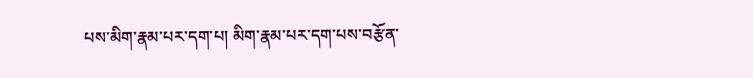པས་མིག་རྣམ་པར་དག་པ། མིག་རྣམ་པར་དག་པས་བརྩོན་